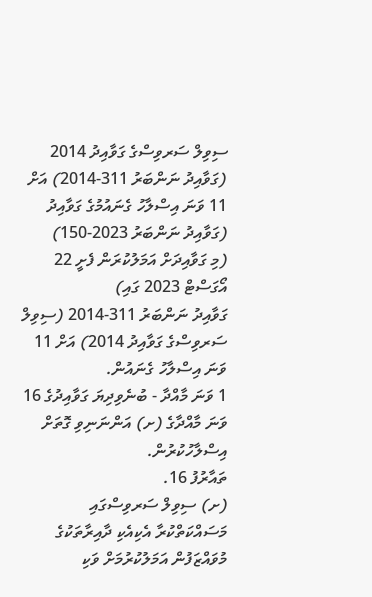ސިވިލް ސަރވިސްގެ ގަވާއިދު 2014 (ގަވާއިދު ނަންބަރު 311-2014) އަށް 11 ވަނަ އިސްލާހު ގެނައުމުގެ ގަވާއިދު
(ގަވާއިދު ނަންބަރު 2023-150)
(މި ގަވާއިދަށް އަމަލުކުރަން ފެށީ 22 އޯގަސްޓް 2023 ގައި)
ގަވާއިދު ނަންބަރު 311-2014 (ސިވިލް ސަރވިސްގެ ގަވާއިދު 2014) އަށް 11 ވަނަ އިސްލާހު ގެނައުން.
1 ވަނަ މާއްދާ - ބުނެވިދިޔަ ގަވާއިދުގެ 16 ވަނަ މާއްދާގެ (ށ) އަންނަނިވި ގޮތަށް އިސްލާހުކުރުން.
ތައާރުފު 16.
(ށ) ސިވިލް ސަރވިސްގައި މަސައްކަތްކުރާ އެކިއެކި ދާއިރާތަކުގެ މުވައްޒަފުން އަމަލުކުރުމަށް ވަކި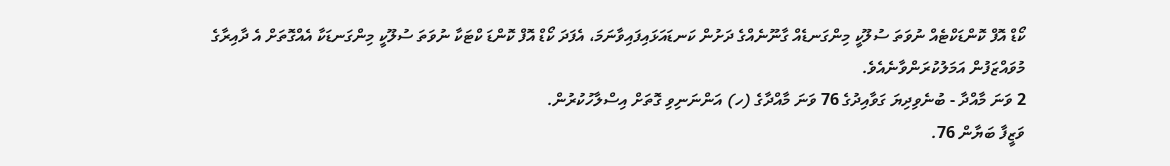ކޯޑް އޮފް ކޮންޑަކްޓެއް ނުވަތަ ސުލޫކީ މިންގަނޑެއް ގާނޫނެއްގެ ދަށުން ކަނޑައަޅައިފައިވާނަމަ، އެފަދަ ކޯޑް އޮފް ކޮންޑަ ކްޓަކާ ނުވަތަ ސުލޫކީ މިންގަނޑަކާ އެއްގޮތަށް އެ ދާއިރާގެ މުވައްޒަފުން އަމަލުކުރަންވާނެއެވެ.
2 ވަނަ މާއްދާ - ބުނެވިދިޔަ ގަވާއިދުގެ 76 ވަނަ މާއްދާގެ (ހ) އަންނަނިވި ގޮތަށް އިސްލާހުކުރުން.
ވަޒީފާ ބަޔާން 76.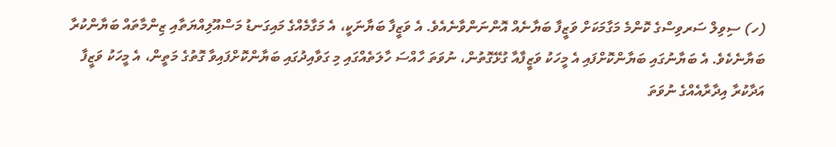(ހ) ސިވިލް ސަރވިސްގެ ކޮންމެ މަގާމަކަށް ވަޒީފާ ބަޔާނެއް އޮންނަންވާނެއެވެ. އެ ވަޒީފާ ބަޔާނަކީ، އެ މަގާމެއްގެ މައިގަނޑު މަސްއޫލިއްޔަތާއި ޒިންމާތައް ބަޔާންކުރާ ބަޔާނެކެވެ. އެ ބަޔާނުގައި ބަޔާންކޮށްފައި އެ މީހަކު ވަޒީފާއާ ގުޅޭގޮތުން، ނުވަތަ ހާއްސަ ހާލަތެއްގައި މި ގަވާއިދުގައި ބަޔާންކޮށްފައިވާ ގޮތުގެ މަތީން، އެ މީހަކު ވަޒީފާ އަދާކުރާ އިދާރާއެއްގެ ނުވަތަ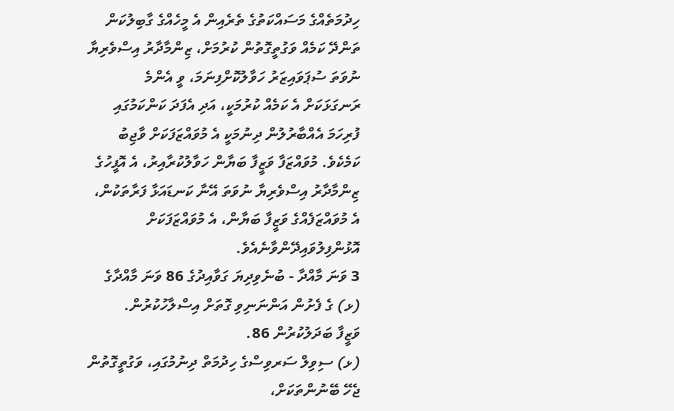ހިދުމަތެއްގެ މަސައްކަތުގެ ތެރެއިން އެ މީހެއްގެ ގާބިލުކަން ތަންދޭ ކަމެއް ވަގުތީގޮތުން ކުރުމަށް، ޒިންމާދާރު އިސްވެރިޔާ ނުވަތަ ސުޕަވައިޒަރު ހަވާލުކޮށްފިނަމަ، ވީ އެންމެ ރަނގަޅަކަށް އެ ކަމެއް ކުރުމަކީ، އަދި އެފަދަ ކަންކަމުގައި ފުރިހަމަ އެއްބާރުލުން ދިނުމަކީ އެ މުވައްޒަފަކަށް ވާޖިބު ކަމެކެވެ. މުވައްޒަފާ ވަޒީފާ ބަޔާން ހަވާލުކުރާއިރު، އެ އޮފީހުގެ ޒިންމާދާރު އިސްވެރިޔާ ނުވަތަ އޭނާ ކަނޑައަޅާ ފަރާތަކުން، އެ މުވައްޒަފެއްގެ ވަޒީފާ ބަޔާން، އެ މުވައްޒަފަކަށް އޮޅުންފިލުވައިދޭންވާނެއެވެ.
3 ވަނަ މާއްދާ - ބުނެވިދިޔަ ގަވާއިދުގެ 86 ވަނަ މާއްދާގެ (ޅ) ގެ ފެށުން އަންނަނިވި ގޮތަށް އިސްލާހުކުރުން.
ވަޒީފާ ބަދަލުކުރުން 86.
(ޅ) ސިވިލް ސަރވިސްގެ ހިދުމަތް ދިނުމުގައި، ވަގުތީގޮތުން ޖެހޭ ބޭނުންތަކަށް،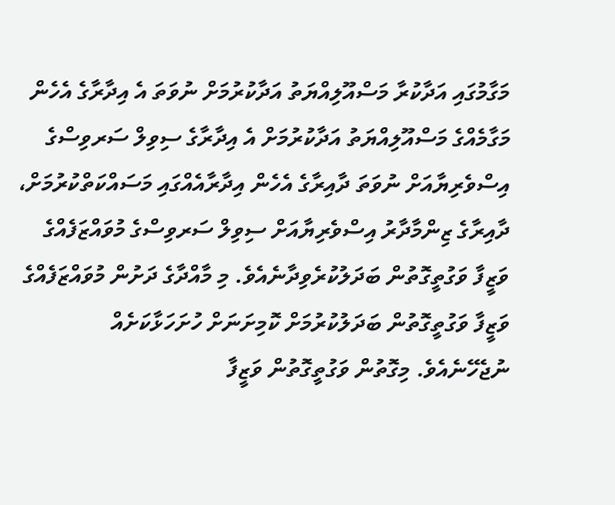މަގާމުގައި އަދާކުރާ މަސްއޫލިއްޔަތު އަދާކުރުމަށް ނުވަތަ އެ އިދާރާގެ އެހެން މަގާމެއްގެ މަސްއޫލިއްޔަތު އަދާކުރުމަށް އެ އިދާރާގެ ސިވިލް ސަރވިސްގެ އިސްވެރިޔާއަށް ނުވަތަ ދާއިރާގެ އެހެން އިދާރާއެއްގައި މަސައްކަތްކުރުމަށް، ދާއިރާގެ ޒިންމާދާރު އިސްވެރިޔާއަށް ސިވިލް ސަރވިސްގެ މުވައްޒަފެއްގެ ވަޒީފާ ވަގުތީގޮތުން ބަދަލުކުރެވިދާނެއެވެ. މި މާއްދާގެ ދަށުން މުވައްޒަފެއްގެ ވަޒީފާ ވަގުތީގޮތުން ބަދަލުކުރުމަށް ކޮމިށަނަށް ހުށަހަޅާކަށެއް ނުޖެހޭނެއެވެ. މިގޮތުން ވަގުތީގޮތުން ވަޒީފާ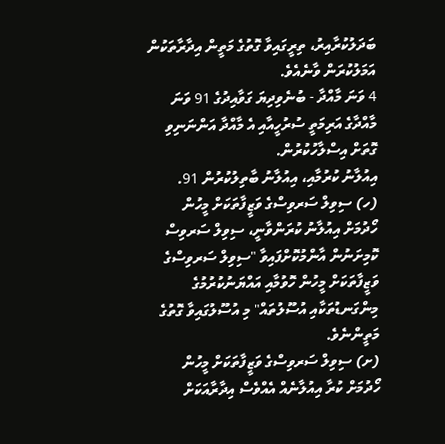ބަދަލުކުރާއިރު، ތިރީގައިވާ ގޮތުގެ މަތީން އިދާރާތަކުން އަމަލުކުރަން ވާނެއެވެ.
4 ވަނަ މާއްދާ - ބުނެވިދިޔަ ގަވާއިދުގެ 91 ވަނަ މާއްދާގެ އަރިމަތީ ސުރުހީއާއި އެ މާއްދާ އަންނަނިވި ގޮތަށް އިސްލާހުކުރުން.
އިއުލާނު ކުރުމާއި، އިއުލާނު ބާތިލުކުރުން 91.
(ހ) ސިވިލް ސަރވިސްގެ ވަޒީފާތަކަށް މީހުން ހޯދުމަށް އިއުލާނު ކުރަންވާނީ، ސިވިލް ސަރވިސް ކޮމިށަނުން އާންމުކޮށްފައިވާ "ސިވިލް ސަރވިސްގެ ވަޒީފާތަކަށް މީހުން ހޮވުމާއި އައްޔަނުކުރުމުގެ މިންގަނޑުތަކާއި އުސޫލުތައް" މި އުސޫލުގައިވާ ގޮތުގެ މަތީންނެވެ.
(ށ) ސިވިލް ސަރވިސްގެ ވަޒީފާތަކަށް މީހުން ހޯދުމަށް ކުރާ އިއުލާނެއް އެއްވެސް އިދާރާއަކަށް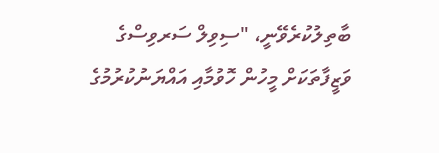ބާތިލުކުރެވޭނީ، "ސިވިލް ސަރވިސްގެ ވަޒީފާތަކަށް މީހުން ހޮވުމާއި އައްޔަނުކުރުމުގެ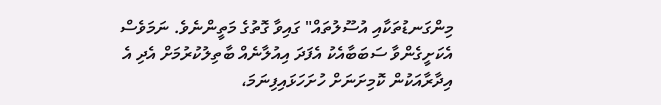މިންގަނޑުތަކާއި އުސޫލުތައް" ގައިވާ ގޮތުގެ މަތީންނެވެ. ނަމަވެސް އެކަށީގެންވާ ސަބަބާއެކު އެފަދަ އިއުލާނެއް ބާތިލުކުރުމަށް އެދި އެ އިދާރާއަކުން ކޮމިށަނަށް ހުށަހަޅައިފިނަމަ،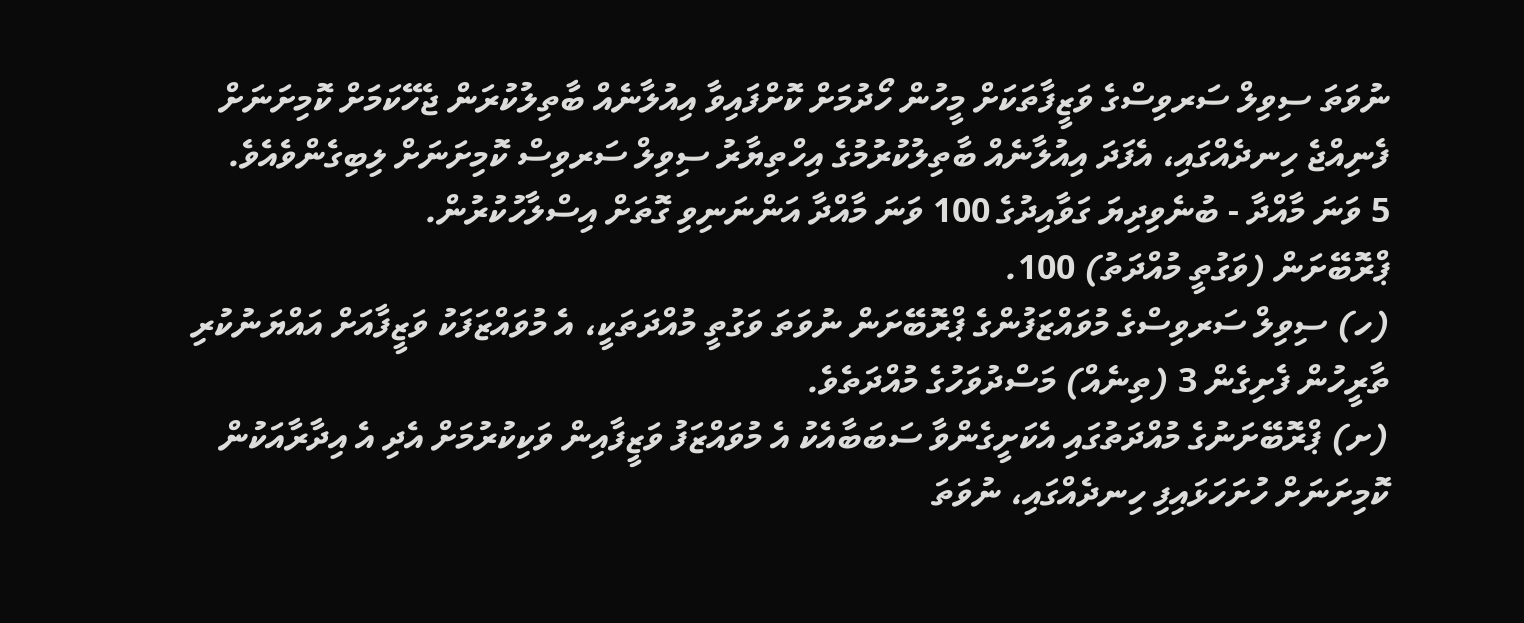ނުވަތަ ސިވިލް ސަރވިސްގެ ވަޒީފާތަކަށް މީހުން ހޯދުމަށް ކޮށްފައިވާ އިއުލާނެއް ބާތިލުކުރަން ޖެހޭކަމަށް ކޮމިށަނަށް ފެނިއްޖެ ހިނދެއްގައި، އެފަދަ އިއުލާނެއް ބާތިލުކުރުމުގެ އިހްތިޔާރު ސިވިލް ސަރވިސް ކޮމިށަނަށް ލިބިގެންވެއެވެ.
5 ވަނަ މާއްދާ - ބުނެވިދިޔަ ގަވާއިދުގެ 100 ވަނަ މާއްދާ އަންނަނިވި ގޮތަށް އިސްލާހުކުރުން.
ޕްރޮބޭށަން (ވަގުތީ މުއްދަތު) 100.
(ހ) ސިވިލް ސަރވިސްގެ މުވައްޒަފުންގެ ޕްރޮބޭށަން ނުވަތަ ވަގުތީ މުއްދަތަކީ، އެ މުވައްޒަފަކު ވަޒީފާއަށް އައްޔަނުކުރި ތާރީހުން ފެށިގެން 3 (ތިނެއް) މަސްދުވަހުގެ މުއްދަތެވެ.
(ށ) ޕްރޮބޭށަނުގެ މުއްދަތުގައި އެކަށީގެންވާ ސަބަބާއެކު އެ މުވައްޒަފު ވަޒީފާއިން ވަކިކުރުމަށް އެދި އެ އިދާރާއަކުން ކޮމިށަނަށް ހުށަހަޅައިފި ހިނދެއްގައި، ނުވަތަ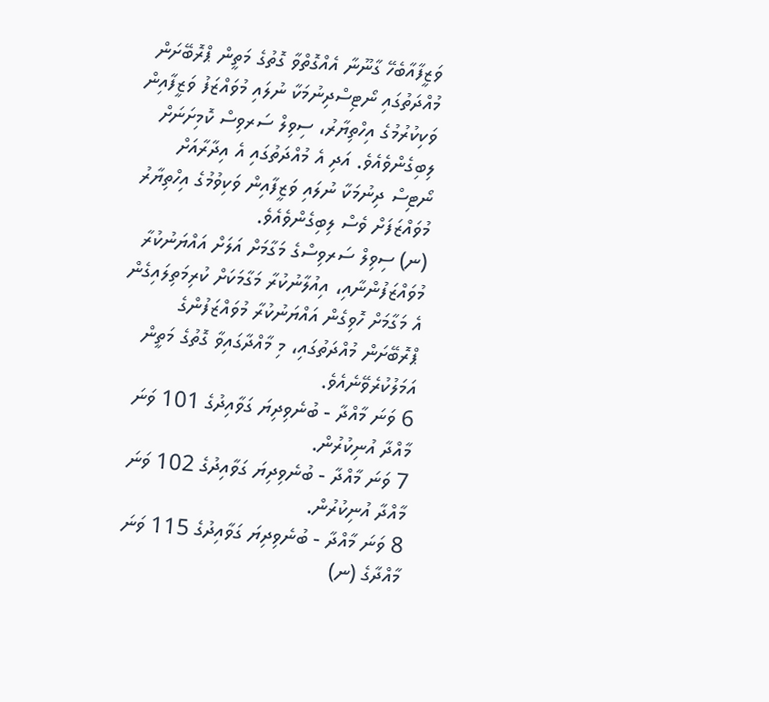ވަޒީފާއާބެހޭ ގާނޫނާ އެއްގޮތްވާ ގޮތުގެ މަތީން ޕްރޮބޭށަން މުއްދަތުގައި ނޯޓިސްދިނުމަކާ ނުލައި މުވައްޒަފު ވަޒީފާއިން ވަކިކުރުމުގެ އިހްތިޔާރު، ސިވިލް ސަރވިސް ކޮމިށަނަށް ލިބިގެންވެއެވެ. އަދި އެ މުއްދަތުގައި އެ އިދާރާއަށް ނޯޓިސް ދިނުމަކާ ނުލައި ވަޒީފާއިން ވަކިވުމުގެ އިހްތިޔާރު މުވައްޒަފަށް ވެސް ލިބިގެންވެއެވެ.
(ނ) ސިވިލް ސަރވިސްގެ މަގާމަށް އަލަށް އައްޔަނުކުރާ މުވައްޒަފުންނާއި، އިއުލާނުކުރާ މަގާމަކަށް ކުރިމަތިލައިގެން އެ މަގާމަށް ހޮވިގެން އައްޔަނުކުރާ މުވައްޒަފުންގެ ޕްރޮބޭށަން މުއްދަތުގައި، މި މާއްދާގައިވާ ގޮތުގެ މަތީން އަމަލުކުރެވޭނެއެވެ.
6 ވަނަ މާއްދާ - ބުނެވިދިޔަ ގަވާއިދުގެ 101 ވަނަ މާއްދާ އުނިކުރުން.
7 ވަނަ މާއްދާ - ބުނެވިދިޔަ ގަވާއިދުގެ 102 ވަނަ މާއްދާ އުނިކުރުން.
8 ވަނަ މާއްދާ - ބުނެވިދިޔަ ގަވާއިދުގެ 115 ވަނަ މާއްދާގެ (ނ)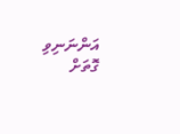އަންނަނިވި ގޮތަށް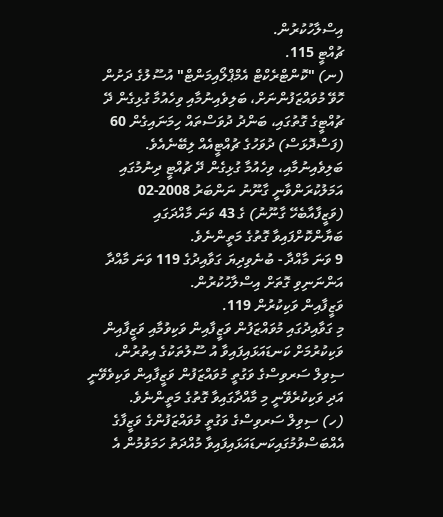އިސްލާހުކުރުން.
ޗުއްޓީ 115.
(ނ) "ކޮންޓްރެކްޓް އެމްޕްލޯއިމަންޓް" އުސޫލުގެ ދަށުން ހޮވޭ މުވައްޒަފުންނަށް، ބަލިވެއިނުމާއި ވިހެއުމާ ގުޅިގެން ދޭ ޗުއްޓީގެ ގޮތުގައި، ބަންދު ދުވަސްތައް ހިމަނައިގެން 60 (ފަސްދޮޅަސް) ދުވަހުގެ ޗުއްޓީއެއް ލިބޭނެއެވެ. ބަލިވެއިނުމާއި، ވިހެއުމާ ގުޅިގެން ދޭ ޗުއްޓީ ދިނުމުގައި އަމަލުކުރަންވާނީ ގާނޫނު ނަންބަރު 2008-02 (ވަޒީފާއާބެހޭ ގާނޫނު) ގެ 43 ވަނަ މާއްދަގައި ބަޔާންކޮށްފައިވާ ގޮތުގެ މަތީންނެވެ.
9 ވަނަ މާއްދާ - ބުނެވިދިޔަ ގަވާއިދުގެ 119 ވަނަ މާއްދާ އަންނަނިވި ގޮތަށް އިސްލާހުކުރުން.
ވަޒީފާއިން ވަކިކުރުން 119.
މި ގަވާއިދުގައި މުވައްޒަފުން ވަޒީފާއިން ވަކިވުމާއި ވަޒީފާއިން ވަކިކުރުމަށް ކަނޑައަޅައިފައިވާ އު ސޫލުތަކުގެ އިތުރުން، ސިވިލް ސަރވިސްގެ ވަގުތީ މުވައްޒަފުން ވަޒީފާއިން ވަކިވެވޭނީ އަދި ވަކިކުރެވޭނީ މި މާއްދާގައިވާ ގޮތުގެ މަތީންނެވެ.
(ހ) ސިވިލް ސަރވިސްގެ ވަގުތީ މުވައްޒަފުންގެ ވަޒީފާގެ އެއްބަސްވުމުގައިކަނޑައަޅައިފައިވާ މުއްދަތު ހަމަވުމުން އެ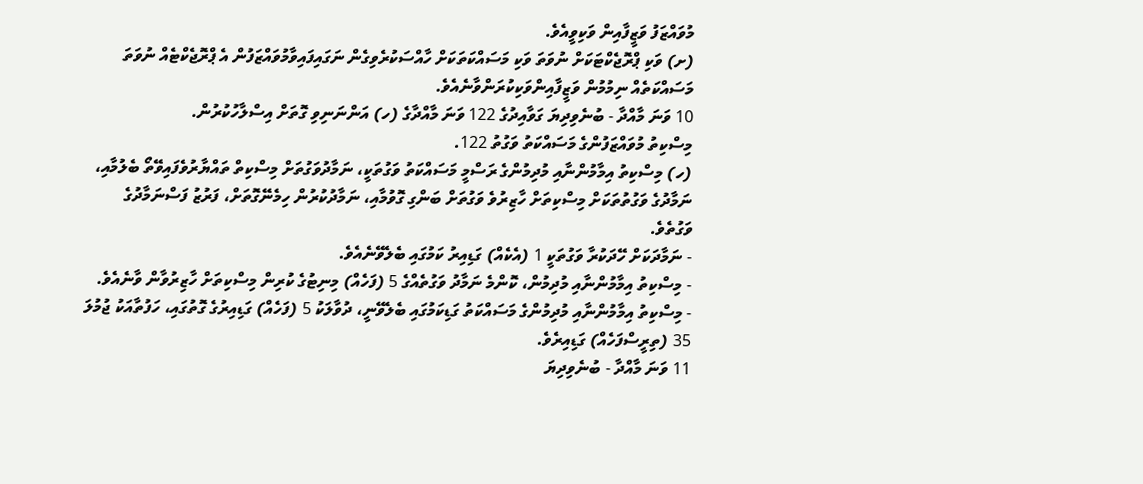މުވައްޒަފު ވަޒީފާއިން ވަކިވީއެވެ.
(ށ) ވަކި ޕްރޮޖެކްޓަކަށް ނުވަތަ ވަކި މަސައްކަތަކަށް ހާއްސަކުރެވިގެން ނަގައިފައިވާމުވައްޒަފުން އެ ޕްރޮޖެކްޓެއް ނުވަތަ މަސައްކަތެއް ނިމުމުން ވަޒީފާއިންވަކިކުރަންވާނެއެވެ.
10 ވަނަ މާއްދާ - ބުނެވިދިޔަ ގަވާއިދުގެ 122 ވަނަ މާއްދާގެ (ހ) އަންނަނިވި ގޮތަށް އިސްލާހުކުރުން.
މިސްކިތު މުވައްޒަފުންގެ މަސައްކަތު ވަގުތު 122.
(ހ) މިސްކިތު އިމާމުންނާއި މުދިމުންގެ ރަސްމީ މަސައްކަތު ވަގުތަކީ، ނަމާދުވަގުތަށް މިސްކިތް ތައްޔާރުވެފައިވޭތޯ ބެލުމާއި، ނަމާދުގެ ވަގުތުތަކަށް މިސްކިތަށް ހާޒިރުވެ ވަގުތަށް ބަންގި ގޮވުމާއި، ނަމާދުކުރުން ހިމެނޭގޮތަށް، ފަރުޒު ފަސްނަމާދުގެ ވަގުތެވެ.
- ނަމާދަކަށް ހޭދަކުރާ ވަގުތަކީ 1 (އެކެއް) ގަޑިއިރު ކަމުގައި ބެލެވޭނެއެވެ.
- މިސްކިތު އިމާމުންނާއި މުދިމުން، ކޮންމެ ނަމާދު ވަގުތެއްގެ 5 (ފަހެއް) މިނިޓުގެ ކުރިން މިސްކިތަށް ހާޒިރުވާން ވާނެއެވެ.
- މިސްކިތު އިމާމުންނާއި މުދިމުންގެ މަސައްކަތު ގަޑިކަމުގައި ބެލެވޭނީ، ދުވާލަކު 5 (ފަހެއް) ގަޑިއިރުގެ ގޮތުގައި، ހަފުތާއަކު ޖުމުލަ 35 (ތިރީސްފަހެއް) ގަޑިއިރެވެ.
11 ވަނަ މާއްދާ - ބުނެވިދިޔަ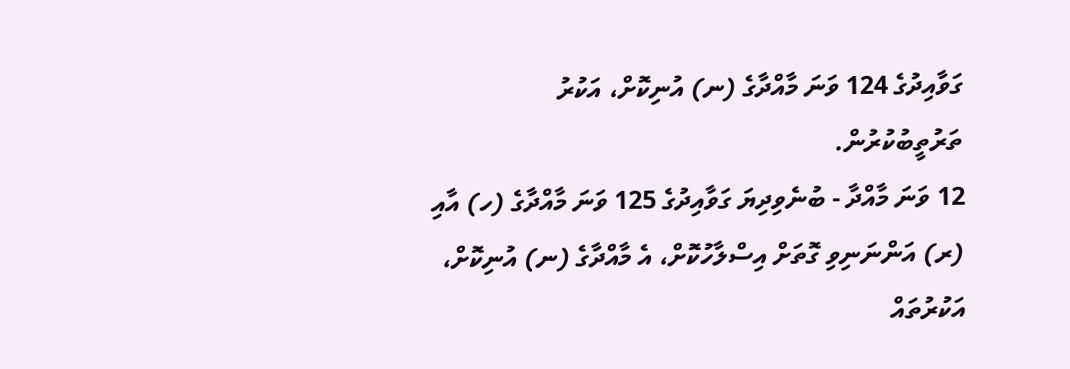ގަވާއިދުގެ 124 ވަނަ މާއްދާގެ (ނ) އުނިކޮށް، އަކުރު ތަރުތީބުކުރުން.
12 ވަނަ މާއްދާ - ބުނެވިދިޔަ ގަވާއިދުގެ 125 ވަނަ މާއްދާގެ (ހ) އާއި (ރ) އަންނަނިވި ގޮތަށް އިސްލާހުކޮށް، އެ މާއްދާގެ (ނ) އުނިކޮށް، އަކުރުތައް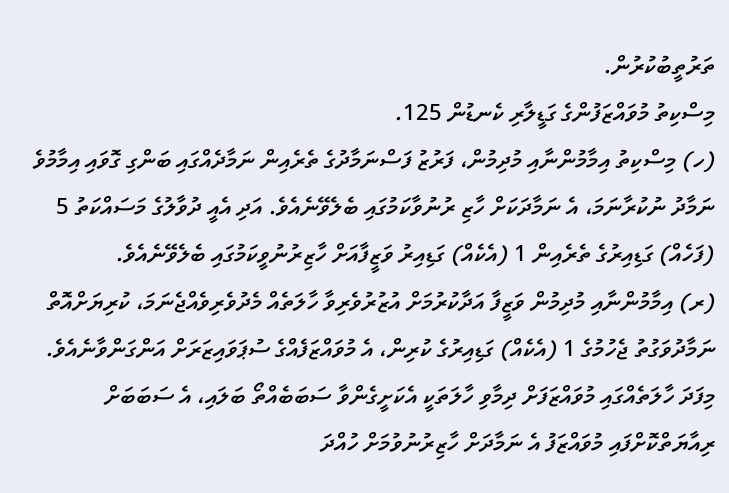ތަރުތީބުކުރުން.
މިސްކިތު މުވައްޒަފުންގެ ގަޑީލާރި ކެނޑުން 125.
(ހ) މިސްކިތު އިމާމުންނާއި މުދިމުން، ފަރުޒު ފަސްނަމާދުގެ ތެރެއިން ނަމާދެއްގައި ބަންގި ގޮވައި އިމާމުވެ ނަމާދު ނުކުރާނަމަ، އެ ނަމާދަކަށް ހާޒި ރުނުވާކަމުގައި ބެލެވޭނެއެވެ. އަދި އެއީ ދުވާލުގެ މަސައްކަތު 5 (ފަހެއް) ގަޑިއިރުގެ ތެރެއިން 1 (އެކެއް) ގަޑިއިރު ވަޒީފާއަށް ހާޒިރުނުވީކަމުގައި ބެލެވޭނެއެވެ.
(ރ) އިމާމުންނާއި މުދިމުން ވަޒީފާ އަދާކުރުމަށް އުޒުރުވެރިވާ ހާލަތެއް މެދުވެރިވެއްޖެނަމަ، ކުރިޔަށްއޮތް ނަމާދުވަގުތު ޖެހުމުގެ 1 (އެކެއް) ގަޑިއިރުގެ ކުރިން، އެ މުވައްޒަފެއްގެ ސުޕަވައިޒަރަށް އަންގަންވާނެއެވެ. މިފަދަ ހާލަތެއްގައި މުވައްޒަފަށް ދިމާވި ހާލަތަކީ އެކަށީގެންވާ ސަބަބެއްތޯ ބަލައި، އެ ސަބަބަށް ރިއާޔަތްކޮށްފައި މުވައްޒަފު އެ ނަމާދަށް ހާޒިރުނުވުމަށް ހުއްދަ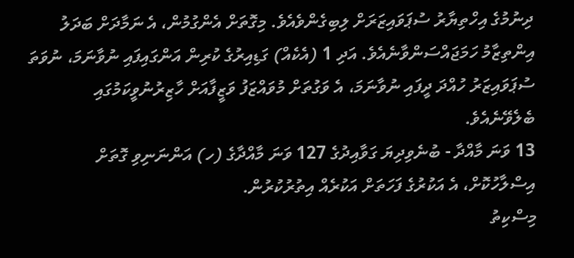ދިނުމުގެ އިހްތިޔާރު ސުޕަވައިޒަރަށް ލިބިގެންވެއެވެ. މިގޮތަށް އެންގުމުން، އެ ނަމާދަށް ބަދަލު އިންތިޒާމު ހަމަޖައްސަންވާނެއެވެ. އަދި 1 (އެކެއް) ގަޑިއިރުގެ ކުރިން އަންގައިފައި ނުވާނަމަ، ނުވަތަ ސުޕަވައިޒަރު ހުއްދަ ދީފައި ނުވާނަމަ، އެ ވަގުތަށް މުވައްޒަފު ވަޒީފާއަށް ހާޒިރުނުވީކަމުގައި ބެލެވޭނެއެވެ.
13 ވަނަ މާއްދާ - ބުނެވިދިޔަ ގަވާއިދުގެ 127 ވަނަ މާއްދާގެ (ހ) އަންނަނިވި ގޮތަށް އިސްލާހުކޮށް، އެ އަކުރުގެ ފަހަތަށް އަކުރެއް އިތުރުކުރުން.
މިސްކިތު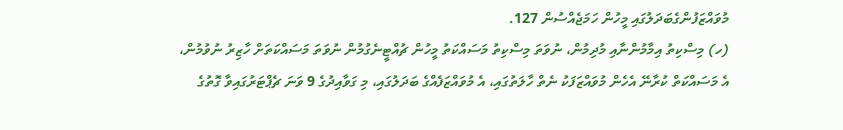މުވައްޒަފުންގެބަދަލުގައި މީހުން ހަމަޖެއްސުން 127.
(ހ) މިސްކިތު އިމާމުންނާއި މުދިމުން، ނުވަތަ މިސްކިތު މަސައްކަތު މީހުން ޗުއްޓީނެގުމުން ނުވަތަ މަސައްކަތަށް ހާޒިރު ނުވުމުން، އެ މަސައްކަތް ކުރާނޭ އެހެން މުވައްޒަފަކު ނެތް ހާލަތުގައި، އެ މުވައްޒަފެއްގެ ބަދަލުގައި، މި ގަވާއިދުގެ 9 ވަނަ ޗެޕްޓަރުގައިވާ ގޮތުގެ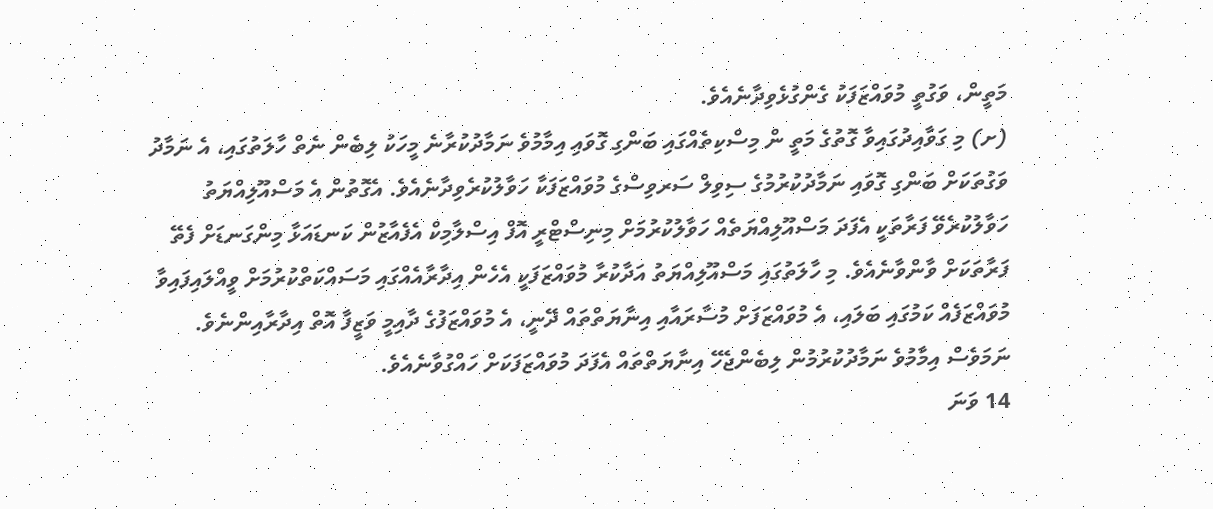މަތީން، ވަގުތީ މުވައްޒަފަކު ގެންގުޅެވިދާނެއެވެ.
(ށ) މި ގަވާއިދުގައިވާ ގޮތުގެ މަތީ ން މިސްކިތެއްގައި ބަންގި ގޮވައި އިމާމުވެ ނަމާދުކުރާނެ މީހަކު ލިބެން ނެތް ހާލަތުގައި، އެ ނަމާދު ވަގުތަކަށް ބަންގި ގޮވައި ނަމާދުކުރުމުގެ ސިވިލް ސަރވިސްގެ މުވައްޒަފަކާ ހަވާލުކުރެވިދާނެއެވެ. އެގޮތުން އެ މަސްއޫލިއްޔަތު ހަވާލުކުރެވޭ ފަރާތަކީ އެފަދަ މަސްއޫލިއްޔަތެއް ހަވާލުކުރުމަށް މިނިސްޓްރީ އޮފް އިސްލާމިކް އެފެއާޒުން ކަނޑައަޅާ މިންގަނޑަށް ފެތޭ ފަރާތަކަށް ވާންވާނެއެވެ. މި ހާލަތުގައި މަސްއޫލިއްޔަތު އަދާކުރާ މުވައްޒަފަކީ އެހެން އިދާރާއެއްގައި މަސައްކަތްކުރުމަށް ވީއްލައިފައިވާ މުވައްޒަފެއް ކަމުގައި ބަލައި، އެ މުވައްޒަފަށް މުސާރައާއި އިނާޔަތްތައް ދޭނީ، އެ މުވައްޒަފުގެ ދާއިމީ ވަޒީފާ އޮތް އިދާރާއިންނެވެ. ނަމަވެސް އިމާމުވެ ނަމާދުކުރުމުން ލިބެންޖެހޭ އިނާޔަތްތައް އެފަދަ މުވައްޒަފަކަށް ހައްގުވާނެއެވެ.
14 ވަނަ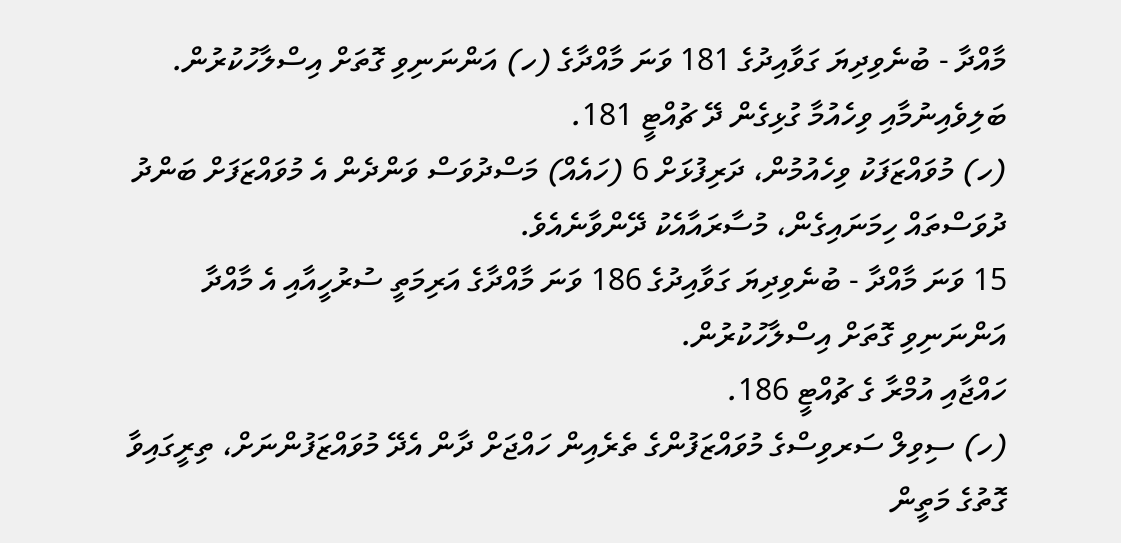މާއްދާ - ބުނެވިދިޔަ ގަވާއިދުގެ 181 ވަނަ މާއްދާގެ (ހ) އަންނަނިވި ގޮތަށް އިސްލާހުކުރުން.
ބަލިވެއިނުމާއި ވިހެއުމާ ގުޅިގެން ދޭ ޗުއްޓީ 181.
(ހ) މުވައްޒަފަކު ވިހެއުމުން، ދަރިފުޅަށް 6 (ހައެއް) މަސްދުވަސް ވަންދެން އެ މުވައްޒަފަށް ބަންދު ދުވަސްތައް ހިމަނައިގެން، މުސާރައާއެކު ދޭންވާނެއެވެ.
15 ވަނަ މާއްދާ - ބުނެވިދިޔަ ގަވާއިދުގެ 186 ވަނަ މާއްދާގެ އަރިމަތީ ސުރުހީއާއި އެ މާއްދާ އަންނަނިވި ގޮތަށް އިސްލާހުކުރުން.
ހައްޖާއި އުމްރާ ގެ ޗުއްޓީ 186.
(ހ) ސިވިލް ސަރވިސްގެ މުވައްޒަފުންގެ ތެރެއިން ހައްޖަށް ދާން އެދޭ މުވައްޒަފުންނަށް، ތިރީގައިވާ ގޮތުގެ މަތީން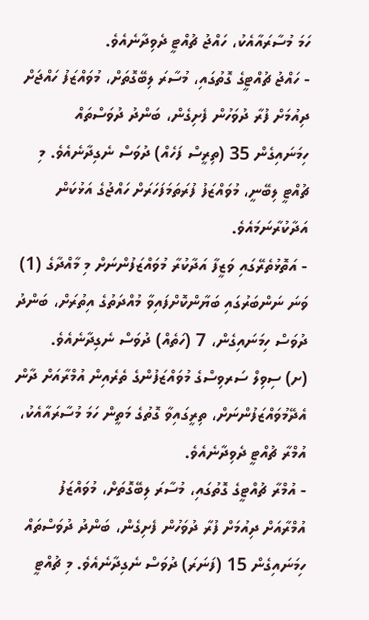ހަމަ މުސާރައާއެކު، ހައްޖު ޗުއްޓީ ދެވިދާނެއެވެ.
- ހައްޖު ޗުއްޓީގެ ގޮތުގައި، މުސާރަ ލިބޭގޮތަށް، މުވައްޒަފު ހައްޖަށް ދިއުމަށް ފުރާ ދުވަހުން ފެށިގެން، ބަންދު ދުވަސްތައް ހިމަނައިގެން 35 (ތިރީސް ފަހެއް) ދުވަސް ނެގިދާނެއެވެ. މި ޗުއްޓީ ލިބޭނީ، މުވައްޒަފު ފުރަތަމަފަހަރަށް ހައްޖުގެ އަޅުކަން އަދާކުރާނަމައެވެ.
- އަތޮޅުތެރޭގައި ވަޒީފާ އަދާކުރާ މުވައްޒަފުންނަށް މި މާއްދާގެ (1) ވަނަ ނަންބަރުގައި ބަޔާންކޮށްފައިވާ މުއްދަތުގެ އިތުރަށް، ބަންދު ދުވަސް ހިމަނައިގެން، 7 (ހަތެއް) ދުވަސް ނެގިދާނެއެވެ.
(ށ) ސިވިލް ސަރވިސްގެ މުވައްޒަފުންގެ ތެރެއިން އުމްރާއަށް ދާން އެދޭމުވައްޒަފުންނަށް، ތިރީގައިވާ ގޮތުގެ މަތީން ހަމަ މުސާރައާއެކު، އުމްރާ ޗުއްޓީ ދެވިދާނެއެވެ.
- އުމްރާ ޗުއްޓީގެ ގޮތުގައި، މުސާރަ ލިބޭގޮތަށް، މުވައްޒަފު އުމްރާއަށް ދިއުމަށް ފުރާ ދުވަހުން ފެށިގެން، ބަންދު ދުވަސްތައް ހިމަނައިގެން 15 (ފަނަރަ) ދުވަސް ނެގިދާނެއެވެ. މި ޗުއްޓީ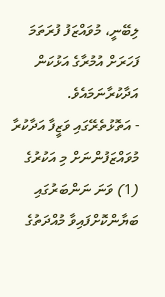ލިބޭނީ، މުވައްޒަފު ފުރަތަމަ ފަހަރަށް އުމުރާގެ އަޅުކަން އަދާކުރާނަމައެވެ.
- އަތޮޅުތެރޭގައި ވަޒީފާ އަދާކުރާ މުވައްޒަފުންނަށް މި އަކުރުގެ (1) ވަނަ ނަންބަރުގައި ބަޔާންކޮށްފައިވާ މުއްދަތުގެ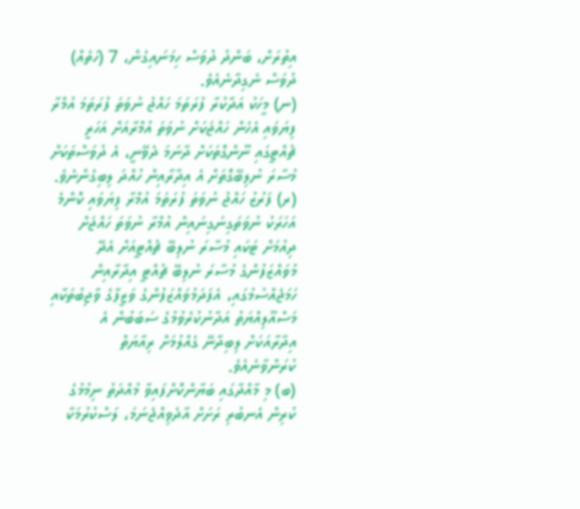އިތުރަށް، ބަންދު ދުވަސް ހިމަނައިގެން، 7 (ހަތެއް) ދުވަސް ނެގިދާނެއެވެ.
(ނ) މީހަކު އަދާކުރާ ފުރަތަމަ ހައްޖު ނުވަތަ ފުރަތަމަ އުމްރާ ފިޔަވައި އެހެން ހައްޖަކަށް ނުވަތަ އުމްރާއަށް އަހަރީ ޗުއްޓީގައި ނޫންގޮތަކަށް ދާނަމަ ދެވޭނީ، އެ ދުވަސްތަކަށް މުސާރަ ނުލިބޭގޮތަށް އެ އިދާރާއިން ހުއްދަ ލިބިގެންނެވެ.
(ރ) ފަރުޒު ހައްޖު ނުވަތަ ފުރަތަމަ އުމްރާ ފިޔަވައި ކޮންމެ އަހަރަކު ނުވަތަގިނަގިނައިން އުމްރާ ނުވަތަ ހައްޖަށް ދިއުމަށް ޓަކައި މުސާރަ ނުލިބޭ ޗުއްޓީއަށް އެދޭ މުވައްޒަފުންގެ މުސާރަ ނުލިބޭ ޗުއްޓީ އިދާރާއިން ހަމަޖެއްސުމުގައި، އެފަދަމުވައްޒަފުންގެ ވަޒީފާގެ ވާޖިބުތަކާއި މަސްއޫލިއްޔަތު އަދާނުކުރެވުމުގެ ސަބަބުން އެ އިދާރާއަކަށް ލިބިދާނޭ ގެއްލުމަށް ރިއާޔަތް ކުރަންވާނެއެވެ.
(ބ) މި މާއްދާގައި ބަޔާންކޮށްފައިވާ މުއްދަތު ނިމުމުގެ ކުރިން އެނބުރި ރަށަށް އާދެވިއްޖެނަމަ، ލަސްކުރުމަކާ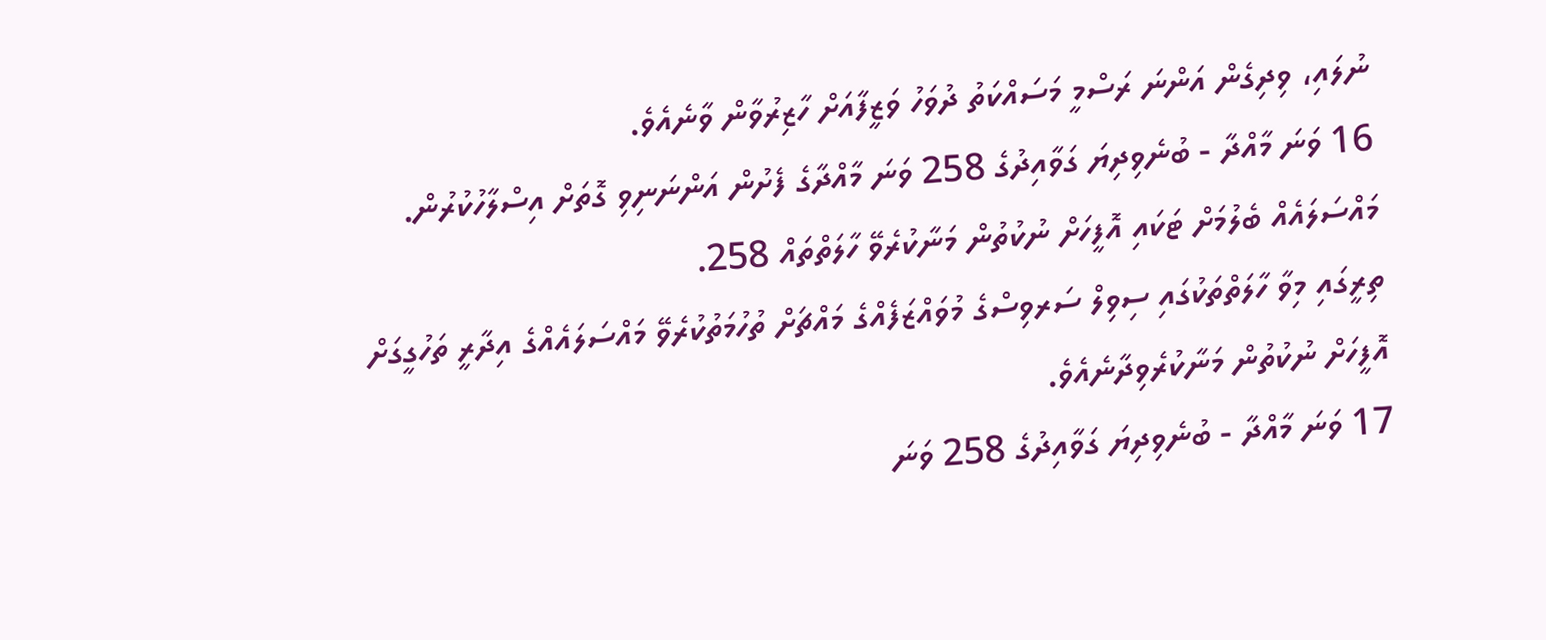ނުލައި، ވިދިގެން އަންނަ ރަސްމީ މަސައްކަތު ދުވަހު ވަޒީފާއަށް ހާޒިރުވާން ވާނެއެވެ.
16 ވަނަ މާއްދާ - ބުނެވިދިޔަ ގަވާއިދުގެ 258 ވަނަ މާއްދާގެ ފެށުން އަންނަނިވި ގޮތަށް އިސްލާހުކުރުން.
މައްސަލައެއް ބެލުމަށް ޓަކައި އޮފީހަށް ނުކުތުން މަނާކުރެވޭ ހާލަތްތައް 258.
ތިރީގައި މިވާ ހާލަތްތަކުގައި ސިވިލް ސަރވިސްގެ މުވައްޒަފެއްގެ މައްޗަށް ތުހުމަތުކުރެވޭ މައްސަލައެއްގެ އިދާރީ ތަހުގީގަށް އޮފީހަށް ނުކުތުން މަނާކުރެވިދާނެއެވެ.
17 ވަނަ މާއްދާ - ބުނެވިދިޔަ ގަވާއިދުގެ 258 ވަނަ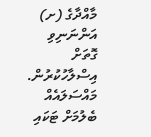މާއްދާގެ (ށ) އަންނަނިވި ގޮތަށް އިސްލާހުކުރުން.
މައްސަލައެއް ބެލުމަށް ޓަކައި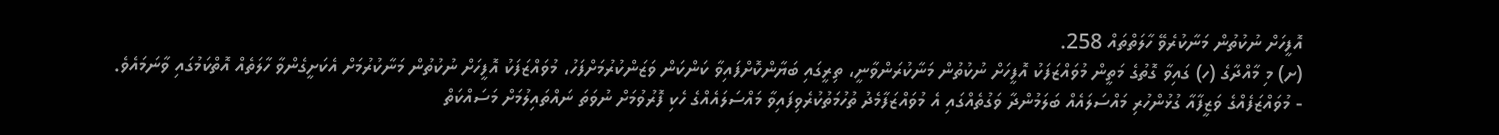އޮފީހަށް ނުކުތުން މަނާކުރެވޭ ހާލަތްތައް 258.
(ށ) މި މާއްދާގެ (ހ) ގައިވާ ގޮތުގެ މަތީން މުވައްޒަފަކު އޮފީހަށް ނުކުތުން މަނާކުރަންވާނީ، ތިރީގައި ބަޔާންކޮށްފައިވާ ކަންކަން ވަޒަންކުރުމަށްފަހު، މުވައްޒަފަކު އޮފީހަށް ނުކުތުން މަނާކުރުމަށް އެކަށީގެންވާ ހާލަތެއް އޮތްކަމުގައި ވާނަމައެވެ.
- މުވައްޒަފެއްގެ ވަޒީފާއާ ގުޅުންހުރި މައްސަލައެއް ބަލަމުންދާ ވަގުތެއްގައި އެ މުވައްޒަފާމެދު ތުހުމަތުކުރެވިފައިވާ މައްސަލައެއްގެ ހެކި ފޮރުވުމަށް ނުވަތަ ނައްތައިލުމަށް މަސައްކަތް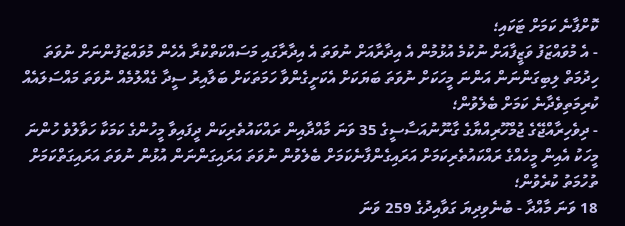ކޮށްފާނެ ކަމަށް ޓަކައި؛
- އެ މުވައްޒަފު ވަޒީފާއަށް ނުކުމެ އުޅުމުން އެ އިދާރާއަށް ނުވަތަ އެ އިދާރާގައި މަސައްކަތްކުރާ އެހެން މުވައްޒަފުންނަށް ނުވަތަ ހިދުމަތް ލިބިގަންނަން އަންނަ މީހަކަށް ނުވަތަ ބަޔަކަށް އެކަށީގެންވާ ހަމަތަކަށް ބަލާއިރު ސީދާ ގެއްލުމެއް ނުވަތަ މައްސަލައެއް ކުރިމަތިވެދާނެ ކަމަށް ބެލެވުން؛
- ދިވެހިރާއްޖޭގެ ޖުމްހޫރިއްޔާގެ ގާނޫނުއަސާސީގެ 35 ވަނަ މާއްދާއިން ރައްކައުތެރިކަން ދީފައިވާ މީހުންގެ ކަމަކާ ހަވާލުވެ ހުންނަ މީހަކު އެއިން މީހެއްގެ ރައްކައުތެރިކަމަށް އަރައިގެންފާނެކަމަށް ބެލެވުން ނުވަތަ އަރައިގަންނަން އުޅުން ނުވަތަ އަރައިގަތްކަމަށް ތުހުމަތު ކުރެވުން؛
18 ވަނަ މާއްދާ - ބުނެވިދިޔަ ގަވާއިދުގެ 259 ވަނަ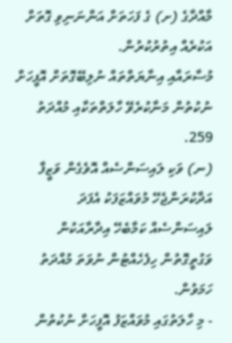މާއްދާގެ (ށ) ގެ ފަހަތަށް އަންނަނިވި ގޮތަށް އަކުރެއް އިތުރުކުރުން.
މުސާރައާއި އިނާޔަތްތައް ނުލިބޭގޮތަށް އޮފީހަށް ނުކުތުން މަނާކުރެވޭ ހާލަތްތަކާއި މުއްދަތު 259.
(ނ) ވަކި ލައިސަންސެއް އޮވެގެން ވަޒީފާ އަދާކުރަންޖެހޭ މުވައްޒަފަކު އެފަދަ ލައިސަންސެއް ކަމާބެހޭ އިދާރާއަކުން ވަގުތީގޮތުން ހިފެހެއްޓުން ނުވަތަ މުއްދަތު ހަމަވުން.
- މި ހާލަތުގައި މުވައްޒަފު އޮފީހަށް ނުކުތުން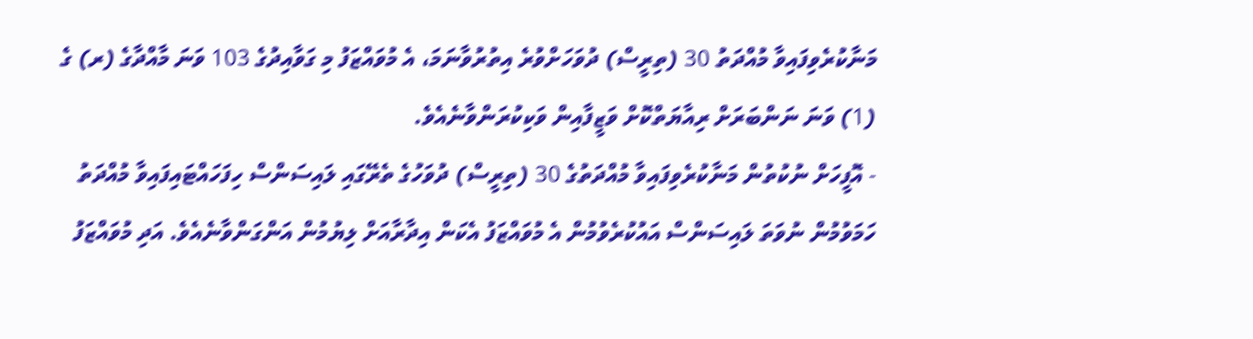މަނާކުރެވިފައިވާ މުއްދަތު 30 (ތިރީސް) ދުވަހަށްވުރެ އިތުރުވާނަމަ، އެ މުވައްޒަފު މި ގަވާއިދުގެ 103 ވަނަ މާއްދާގެ (ރ) ގެ (1) ވަނަ ނަންބަރަށް ރިއާޔަތްކޮށް ވަޒީފާއިން ވަކިކުރަންވާނެއެވެ.
- އޮފީހަށް ނުކުތުން މަނާކުރެވިފައިވާ މުއްދަތުގެ 30 (ތިރީސް) ދުވަހުގެ ތެރޭގައި ލައިސަންސް ހިފަހައްޓައިފައިވާ މުއްދަތު ހަމަވުމުން ނުވަތަ ލައިސަންސް އައުކުރެވުމުން އެ މުވައްޒަފު އެކަން އިދާރާއަށް ލިޔުމުން އަންގަންވާނެއެވެ. އަދި މުވައްޒަފު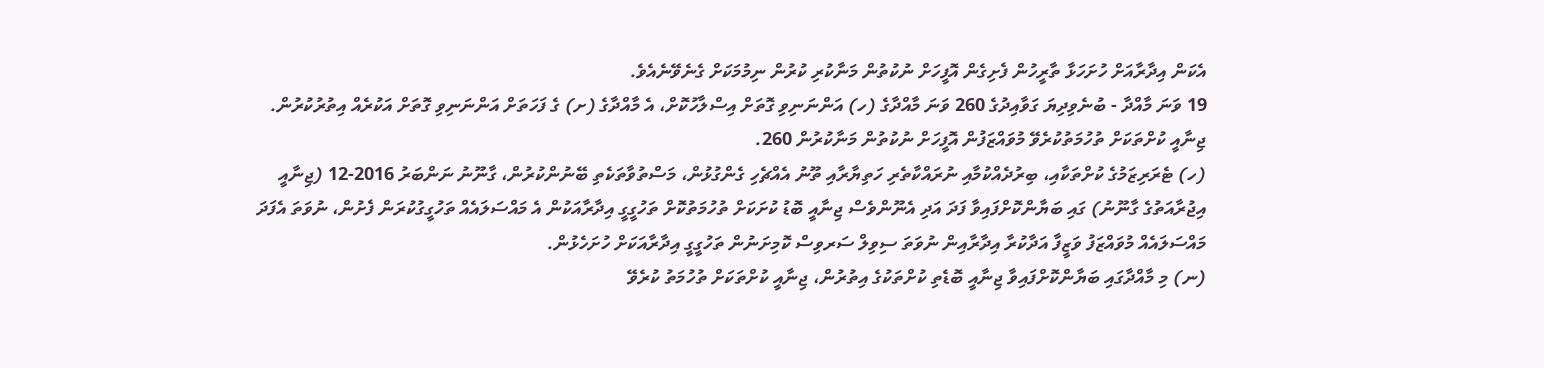އެކަން އިދާރާއަށް ހުށަހަޅާ ތާރީހުން ފެށިގެން އޮފީހަށް ނުކުތުން މަނާކުރި ކުރުން ނިމުމަކަށް ގެނެވޭނެއެވެ.
19 ވަނަ މާއްދާ - ބުނެވިދިޔަ ގަވާއިދުގެ 260 ވަނަ މާއްދާގެ (ހ) އަންނަނިވި ގޮތަށް އިސްލާހުކޮށް، އެ މާއްދާގެ (ށ) ގެ ފަހަތަށް އަންނަނިވި ގޮތަށް އަކުރެއް އިތުރުކުރުން.
ޖިނާއީ ކުށްތަކަށް ތުހުމަތުކުރެވޭ މުވައްޒަފުން އޮފީހަށް ނުކުތުން މަނާކުރުން 260.
(ހ) ޓެރަރިޒަމުގެ ކުށްތަކާއި، ބިރުދެއްކުމާއި ނުރައްކާތެރި ހަތިޔާރާއި ތޫނު އެއްޗެހި ގެންގުޅުން، މަސްތުވާތަކެތި ބޭނުންކުރުން، ގާނޫނު ނަންބަރު 2016-12 (ޖިނާއީ އިޖުރާއަތުގެ ގާނޫނު) ގައި ބަޔާންކޮށްފައިވާ ފަދަ އަދި އެނޫންވެސް ޖިނާއީ ބޮޑު ކުށަކަށް ތުހުމަތުކޮށް ތަހުގީގީ އިދާރާއަކުން އެ މައްސަލައެއް ތަހުގީގުކުރަން ފެށުން، ނުވަތަ އެފަދަ މައްސަލައެއް މުވައްޒަފު ވަޒީފާ އަދާކުރާ އިދާރާއިން ނުވަތަ ސިވިލް ސަރވިސް ކޮމިށަނުން ތަހުގީގީ އިދާރާއަކަށް ހުށަހެޅުން.
(ނ) މި މާއްދާގައި ބަޔާންކޮށްފައިވާ ޖިނާއީ ބޮޑެތި ކުށްތަކުގެ އިތުރުން، ޖިނާއީ ކުށްތަކަށް ތުހުމަތު ކުރެވޭ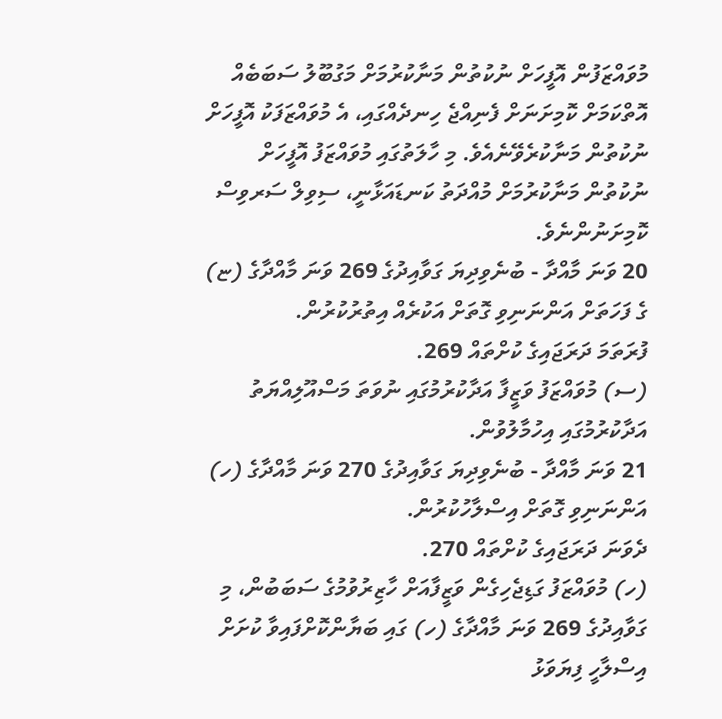މުވައްޒަފުން އޮފީހަށް ނުކުތުން މަނާކުރުމަށް މަގުބޫލު ސަބަބެއް އޮތްކަމަށް ކޮމިށަނަށް ފެނިއްޖެ ހިނދެއްގައި، އެ މުވައްޒަފަކު އޮފީހަށް ނުކުތުން މަނާކުރެވޭނެއެވެ. މި ހާލަތުގައި މުވައްޒަފު އޮފީހަށް ނުކުތުން މަނާކުރުމަށް މުއްދަތު ކަނޑައަޅާނީ، ސިވިލް ސަރވިސް ކޮމިށަނުންނެވެ.
20 ވަނަ މާއްދާ - ބުނެވިދިޔަ ގަވާއިދުގެ 269 ވަނަ މާއްދާގެ (ޏ) ގެ ފަހަތަށް އަންނަނިވި ގޮތަށް އަކުރެއް އިތުރުކުރުން.
ފުރަތަމަ ދަރަޖައިގެ ކުށްތައް 269.
(ސ) މުވައްޒަފު ވަޒީފާ އަދާކުރުމުގައި ނުވަތަ މަސްއޫލިއްޔަތު އަދާކުރުމުގައި އިހުމާލުވުން.
21 ވަނަ މާއްދާ - ބުނެވިދިޔަ ގަވާއިދުގެ 270 ވަނަ މާއްދާގެ (ހ) އަންނަނިވި ގޮތަށް އިސްލާހުކުރުން.
ދެވަނަ ދަރަޖައިގެ ކުށްތައް 270.
(ހ) މުވައްޒަފު ގަޑިޖެހިގެން ވަޒީފާއަށް ހާޒިރުވުމުގެ ސަބަބުން، މި ގަވާއިދުގެ 269 ވަނަ މާއްދާގެ (ހ) ގައި ބަޔާންކޮށްފައިވާ ކުށަށް އިސްލާހީ ފިޔަވަޅު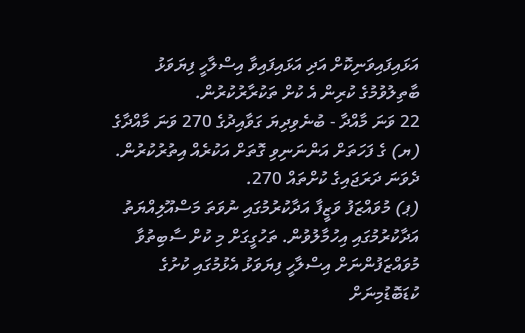އަޅައިފައިވަނިކޮށް އަދި އަޅައިފައިވާ އިސްލާހީ ފިޔަވަޅު ބާތިލުވުމުގެ ކުރިން އެ ކުށް ތަކުރާރުކުރުން.
22 ވަނަ މާއްދާ - ބުނެވިދިޔަ ގަވާއިދުގެ 270 ވަނަ މާއްދާގެ (ޔ) ގެ ފަހަތަށް އަންނަނިވި ގޮތަށް އަކުރެއް އިތުރުކުރުން.
ދެވަނަ ދަރަޖައިގެ ކުށްތައް 270.
(ޕ) މުވައްޒަފު ވަޒީފާ އަދާކުރުމުގައި ނުވަތަ މަސްއޫލިއްޔަތު އަދާކުރުމުގައި އިހުމާލުވުން. ތަހުގީގަށް މި ކުށް ސާބިތުވާ މުވައްޒަފުންނަށް އިސްލާހީ ފިޔަވަޅު އެޅުމުގައި ކުށުގެ ކުޑަބޮޑުމިނަށް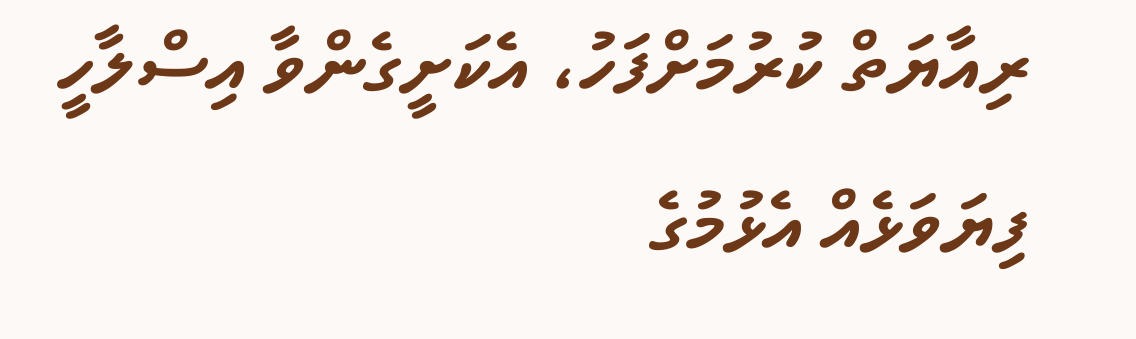ރިއާޔަތް ކުރުމަށްފަހު، އެކަށީގެންވާ އިސްލާހީ ފިޔަވަޅެއް އެޅުމުގެ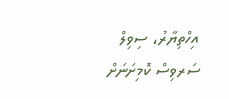އިހްތިޔާރު، ސިވިލް ސަރވިސް ކޮމިށަނަށް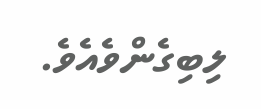ލިބިގެންވެއެވެ.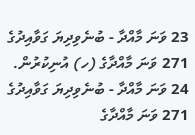23 ވަނަ މާއްދާ - ބުނެވިދިޔަ ގަވާއިދުގެ 271 ވަނަ މާއްދާގެ (ހ) އުނިކުރުން.
24 ވަނަ މާއްދާ - ބުނެވިދިޔަ ގަވާއިދުގެ 271 ވަނަ މާއްދާގެ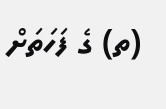(ތ) ގެ ފަހަތަށް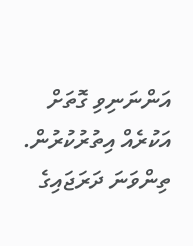އަންނަނިވި ގޮތަށް އަކުރެއް އިތުރުކުރުން.
ތިންވަނަ ދަރަޖައިގެ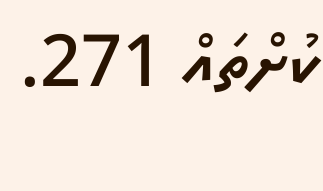ކުށްތައް 271.